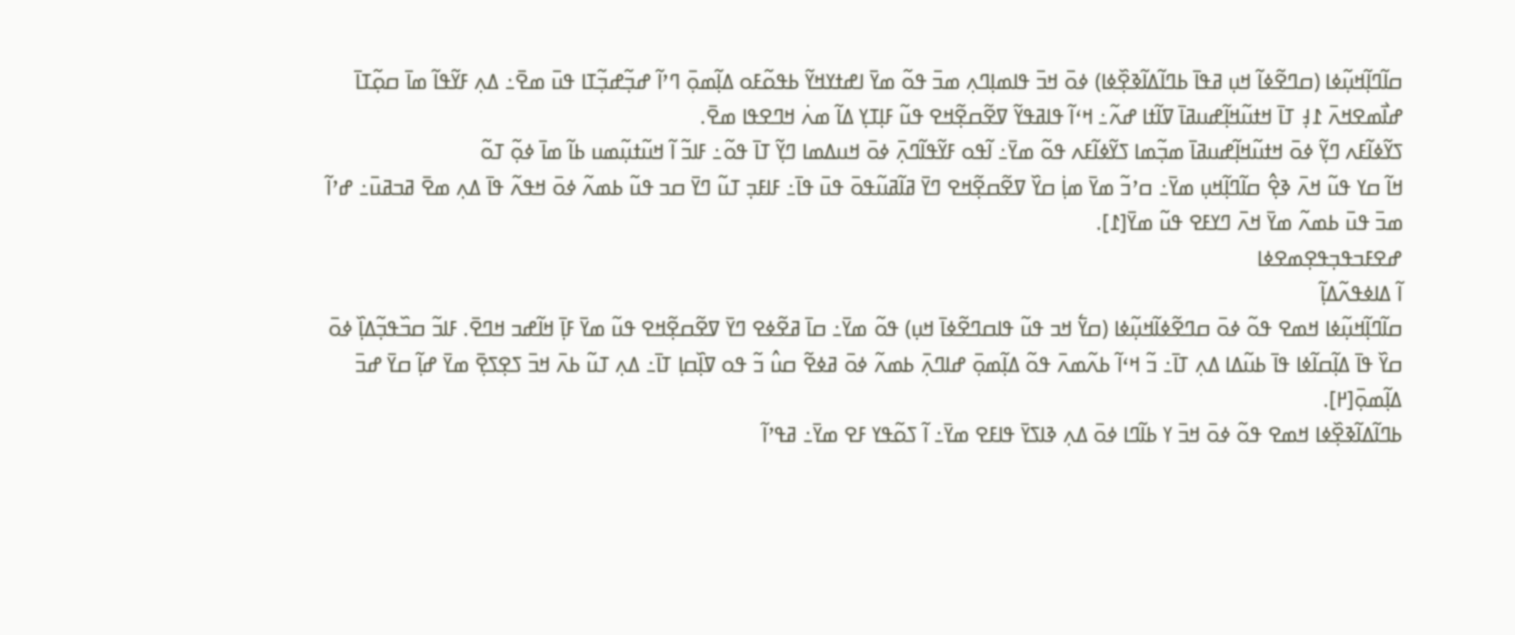ߛߊ߬ߣߊ߲߬ߞߎ߲߬ߦߊ (ߛߣߐ߬ߦߊ߬ ߞߎ߲ ߥߟߊ߫ ߕߣߊ߬ߡߊ߬ߢߐ߲߰ߦߊ) ߦߋ߫ ߞߏ߫ ߟߊߘߊ߲ߣߍ߲ ߘߏ߫ ߟߋ߬ ߘߌ߫ ߊߝߙߌߞߌ߬ ߕߟߋ߬ߓߋ ߡߊ߲߬ߘߋ߲߫ ߣߴߊ߬ ߝߏ߲߬ߝߏ߲߬ߠߊ ߟߎ߫ ߘߐ߫߸ ߡߍ߲ ߓߌ߬ߟߊ߬ ߘߊ߫ ߛߋ߲߬ߠߊ߫ ߝߊ߯ߘߐߞߍ߫ ߁߃߲ ߠߊ߫ ߞߙߎ߬ߞߊ߲߬ߝߎߥߊ߫ ߜߊ߬ߙߊ ߝߍ߬߸ ߞߵߊ߬ ߟߊߥߟߌ߬ ߜߐ߬ߛߐ߲߬ߞߐ ߟߎ߬ ߓߊ߲ߠߌ߲ ߡߊ߬ ߘߍ߭ ߞߣߐߟߊ ߘߐ߫.
ߖߌ߬ߦߊ߬ߓߍ ߣߌ߲߬ ߦߋ߫ ߞߙߎ߬ߞߊ߲߬ߝߎߥߊ߫ ߘߏ߲߬ߘߊ ߖߌ߬ߦߊ߬ߓߍ ߟߋ߬ ߘߌ߫߸ ߊ߬ߟߋ ߓߌ߬ߟߊ߬ߣߍ߲߫ ߦߋ߫ ߞߎߡߘߊ ߣߌ߲߬ ߠߊ߫ ߟߋ߬߸ ߓߊߏ߬ ߊ߬ ߞߎ߬ߙߎ߲߬ߘߎ ߕߊ߬ ߘߊ߫ ߦߋ߲߬ ߠߋ߬
ߞߊ߬ ߛߌ ߟߎ߬ ߞߍ߫ ߢߐ߲߮ ߛߊ߬ߣߊ߲߬ߞߎ߲ ߘߌ߫߸ ߛߴߏ߬ ߘߌ߫ ߘߊ߲߭ ߛߌ߰ ߜߐ߬ߛߐ߲߬ߞߐ ߣߌ߫ ߥߊ߬ߥߎ߬ߟߋ߫ ߟߎ߫ ߟߊ߫߸ ߓߊߓߏ߲ ߠߎ߬ ߣߌ߫ ߛߏ ߟߎ߬ ߕߘߍ߬ ߦߋ߫ ߞߟߍ߬ ߟߊ߫ ߡߍ߲ ߘߐ߫ ߥߏߥߎ߫߸ ߝߴߊ߬ ߘߏ߫ ߟߎ߫ ߕߘߍ߬ ߘߌ߫ ߞߍ߫ ߣߌߓߐ ߟߎ߬ ߘߌ߫[߁].
ߝߐߓߏߟߏ߲ߟߐ߲ߘߐߦߊ
ߊ߬ ߡߊߦߟߍ߬ߡߊ߲߬
ߛߊ߬ߣߊ߲߬ߞߎ߲߬ߦߊ ߞߘߐ ߟߋ߬ ߦߋ߫ ߛߣߐ߬ߦߊ߬ߞߎ߲߬ߦߊ (ߛߌ߱ ߞߏ ߟߎ߬ ߟߊߛߣߐ߬ߦߊ߫ ߞߎ߲) ߟߋ߬ ߘߌ߫߸ ߛߊ߫ ߥߐ߬ߦߐ ߣߌ߫ ߜߐ߬ߛߐ߲߬ߞߐ ߟߎ߬ ߘߌ߫ ߓߊ߲߫ ߞߊ߬ߝߏ ߞߣߐ߫. ߓߊߏ߬ ߛߏ߰ߟߏ߲߬ߡߊ߲߰ ߦߋ߫ ߛߌ߰ ߟߊ߫ ߡߊ߲߬ߛߊ߬ߦߊ ߟߊ߫ ߕߎ߬ߡߊ ߡߍ߲ ߠߊ߫߸ ߏ߬ ߞߵߊ߬ ߕߍ߬ߘߍ߫ ߟߋ߬ ߡߊ߲߬ߘߋ߲߫ ߝߊߣߍ߲߫ ߕߘߍ߬ ߦߋ߫ ߥߦߐ߬ ߛߎ߮ ߏ߬ ߟߋ ߜߊ߲߰ߛߊ߲ ߠߊ߫߸ ߡߍ߲ ߠߎ߬ ߕߍ߫ ߞߏ߫ ߖߐ߲ߖߐ߲߫ ߘߌ߫ ߝߊ߲߬ ߛߌ߫ ߝߏ߫ ߡߊ߲߬ߘߋ߲߫[߂].
ߕߣߊ߬ߡߊ߬ߢߐ߲߰ߦߊ ߞߘߐ ߟߋ߬ ߦߋ߫ ߞߏ߫ ߌ ߕߊ߬ߣߊ ߦߋ߫ ߡߍ߲ ߢߊߖߌ߫ ߟߊߓߐ ߘߌ߫߸ ߊ߬ ߖߋ߬ߟߌ ߓߐ ߘߌ߫߸ ߥߟߴߊ߬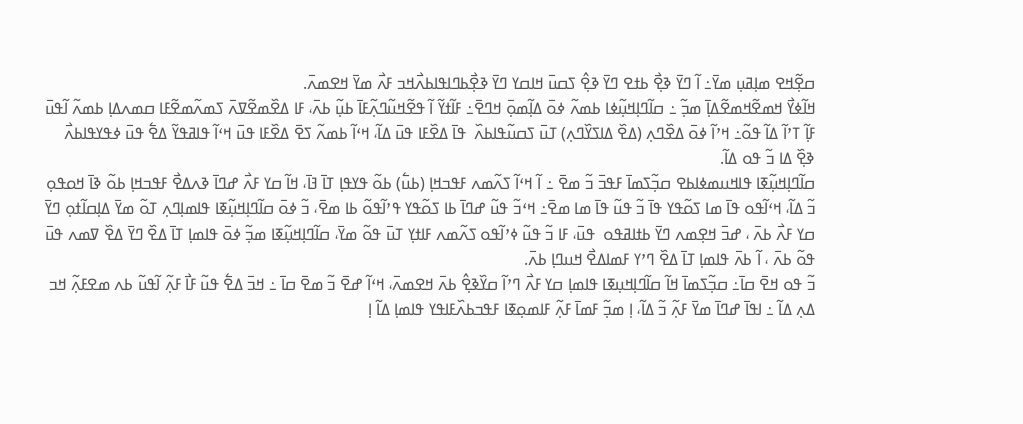ߛߐ߲߬ߞߐ ߘߊ߲ߥߎ߲ ߘߌ߫߸ ߊ߬ ߣߌ߫ ߢߐ߲߯ ߕߙߐ ߣߌ߫ ߢߐ߲߮ ߖߛߎ߫ ߞߊߛߌ ߣߌ߫ ߢߐ߲߯ߕߣߊߟߊߕߍ߯ߞߏ ߓߍ߯ ߘߌ߫ ߞߐߘߍ߫.
ߞߊ߬ߦߌ߯ ߞߘߐ߬ߞߘߐ߬ߡߊ߲߫ ߘߏ߲߬ ߸ ߛߊ߬ߣߊ߲ߞߎ߲߬ߦߊ ߕߘߍ߬ ߦߋ߫ ߡߊ߲߬ߘߋ߲߫ ߞߣߐ߫߸ ߓߊ߬ߙߌ߬ ߊ߬ ߟߐ߬ߞߎ߬ߣߍ߲߬ߓߊ߫ ߕߎ߲߬ ߕߍ߫، ߓߊ ߡߐ߰ߘߐ߬ߜߍ߫ ߖߘߍ߬ߘߐ߬ߓߊ ߛߘߍߡߊ߲ ߕߘߍ߬ ߊ߬ߟߎ߫ ߓߊ߲߬ ߠߴߊ߬ ߡߊ߬ ߟߋ߬߸ ߞߴߊ߬ ߦߋ߫ ߡߐ߰ߣߍ߲ (ߡߐ߰ ߡߊߖߌ߰ߣߍ߲) ߠߎ߫ ߖߛߎ߬ߟߊߕߍ߰  ߟߊ߫ ߡߐ߰ߓߊ ߟߎ߫ ߡߊ߬، ߞߵߊ߬ ߕߘߍ߬ ߖߐ߫ ߡߐ߰ߓߊ ߟߎ߫ ߞߵߊ߬ ߟߊߥߟߌ߬ ߡߐ߱ ߟߎ߫ ߦߟߌߟߊߕߍ߯ ߢߐ߲߰ ߡߊ ߏ߬ ߟߋ ߡߊ߬.
ߛߊ߬ߣߊ߲ߞߎ߲߬ߧߊ ߟߊߞߎߘߦߊߕߐ ߛߏ߲߬ߖߘߊ߫ ߓߟߏ߫ ߏ߬ ߘߐ߫ ߸ ߊ߬ ߞߵߊ߬ ߖߍ߬ߘߍ ߓߟߏߞߊ߲ (ߕߎ߱) ߕߋ߬ ߟߌߟߊ߲ ߠߊ߫ ߔߊ߫، ߞߊ߬ ߛߌ ߓߍ߯ ߝߣߊ߫ ߢߍߡߐ߯ ߓߟߏߞߊ߲ ߕߋ߬ ߢߊ߫ ߞߋߟߋ߲ ߏ߬ ߡߊ߬، ߞߵߊ߬ߟߋ ߟߊ߫ ߘߊ ߖߋ߬ߟߌ ߟߊ߫ ߏ߬ ߟߎ߬ ߟߊ߫ ߘߊ ߘߐ߫߸ ߞߵߏ߬ ߟߎ߬ ߝߣߊ߫ ߕߊ ߖߋ߬ߟߌ ߟߴߊ߬ߟߋ߬ ߕߊ ߘߐ߫، ߏ߬ ߦߋ߫ ߛߊ߬ߣߊ߲ߞߎ߲߬ߧߊ ߟߊߘߊ߲ߣߍ߲ ߠߋ߬ ߘߌ߫ ߡߊ߲ߛߊ߬ߙߋ߲ ߣߌ߫ ߛߌ ߓߍ߯ ߕߍ߫ ، ߝߏ߫ ߞߐ߲ߘߍ ߣߌ߫ ߕߙߊߥߟߋ  ߟߎ߫، ߓߊ ߏ߬ ߟߎ߬ ߦߴߊ߬ߟߋ ߖߍ߬ߘߍ ߓߊߙߌ߲ ߠߎ߫ ߟߋ߬ ߘߌ߫، ߛߊ߬ߣߊ߲ߞߎ߲߬ߧߊ ߘߏ߲߬ ߦߋ߫ ߟߊߘߊ߲ ߠߊ߫ ߡߐ߰ ߣߌ߫ ߡߐ߰ ߜߘߍ ߟߎ߫ ߟߋ߬ ߕߍ߫ ، ߊ߬ ߕߍ߫ ߟߊߘߊ߲ ߠߊ߫ ߡߐ߰ ߣߴߌ ߓߘߊߡߐ߯ ߞߎߣߊ߲ ߕߍ߫.
ߏ߬ ߟߋ ߞߐ߫ ߛߊ߫߸ ߛߏ߲߬ߖߘߊ߫ ߞߊ߬ ߛߊ߬ߣߊ߲ߞߎ߲ߧߊ ߟߊߘߊ߲ ߛߌ ߓߍ߯ ߣߴߊ߬ ߛߌ߰ߢߐ߲߮ ߕߍ߫ ߞߐߘߍ߫، ߞߵߊ߬ ߝߐ߫ ߏ߬ ߘߐ߫ ߛߊ߫ ߸ ߞߏ߫ ߡߐ߱ ߟߎ߬ ߓߊ߯ ߓߍ߲߬ ߊ߬ߟߎ߬ ߕߍ ߘߐߓߍ߲߬ ߞߏ ߡߍ߲ ߡߊ߬ ߸ ߊߟߊ߫ ߝߣߊ߫ ߘߌ߫ ߓߍ߲߬ ߏ߬ ߡߊ߬، ߊ߲ ߘߏ߲߬ ߓߘߊ߫ ߓߍ߲߬ ߓߊߘߋ߲ߧߊ ߓߟߏߕߍ߰ߓߊߟߌ ߟߊߘߊ߲ ߡߊ߬ ߊ߲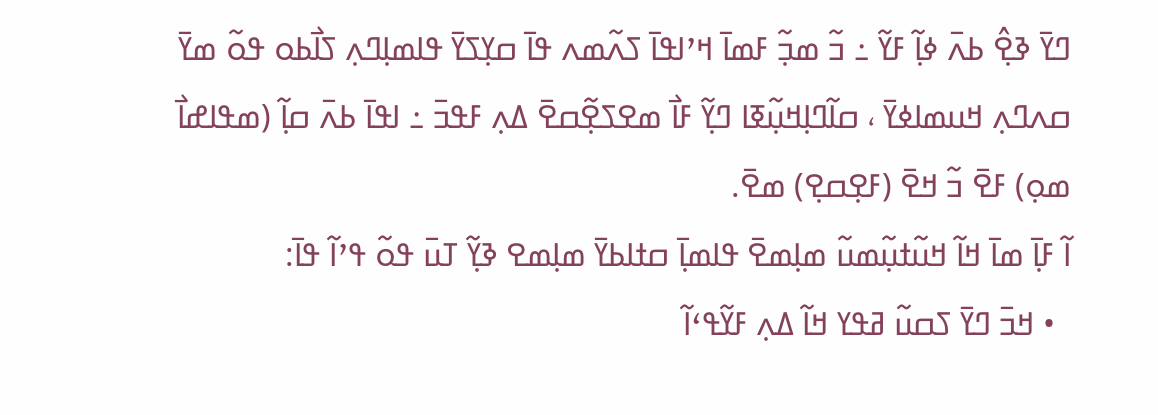ߣߌ߫ ߢߐ߲߮ ߕߍ߫ ߦߊ߲߬ ߓߌ߬ ߸ ߏ߬ ߘߏ߲߬ ߓߘߊ߫ ߞߴߊߟߊ߫ ߖߍ߬ߘߍ ߟߊ߫ ߛߌ߲ߖߌ߫ ߟߊߘߊ߲ߣߍ߲ ߖߊ߯ߕߋ ߟߋ߬ ߘߌ߫ ߛߍߣߍ߲ ߞߎߘߊߦߌ߫ ، ߛߊ߬ߣߊ߲ߞߎ߲߬ߧߊ ߣߌ߲߬ ߓߊ߯ ߘߐߖߐ߲߬ߛߐ߫ ߡߍ߲ ߓߟߏ߫ ߸ ߊߟߊ߫ ߕߍ߫ ߛߊ߲߬ (ߘߟߊߝߊ߯ ߘߋ߲) ߓߐ߫ ߏ߬ ߞߐ߫ (ߓߐ߲ߛߐ߲) ߘߐ߫.
ߊ߬ ߓߊ߲߫ ߘߊ߫ ߞߊ߬ ߞߎ߬ߙߎ߲߬ߘߎ߬ ߘߊ߲ߘߐ߫ ߟߊߘߊ߲߫ ߛߙߊߕߌ߫ ߘߊ߲ߘߐ ߢߌ߲߬ ߠߎ߫ ߟߋ߬ ߟߴߊ߬ ߟߊ߫:
  • ߞߏ߫ ߣߌ߫ ߖߛߎ߬ ߥߟߌ ߞߊ߬ ߡߍ߲ ߓߌ߬ߟߵߊ߬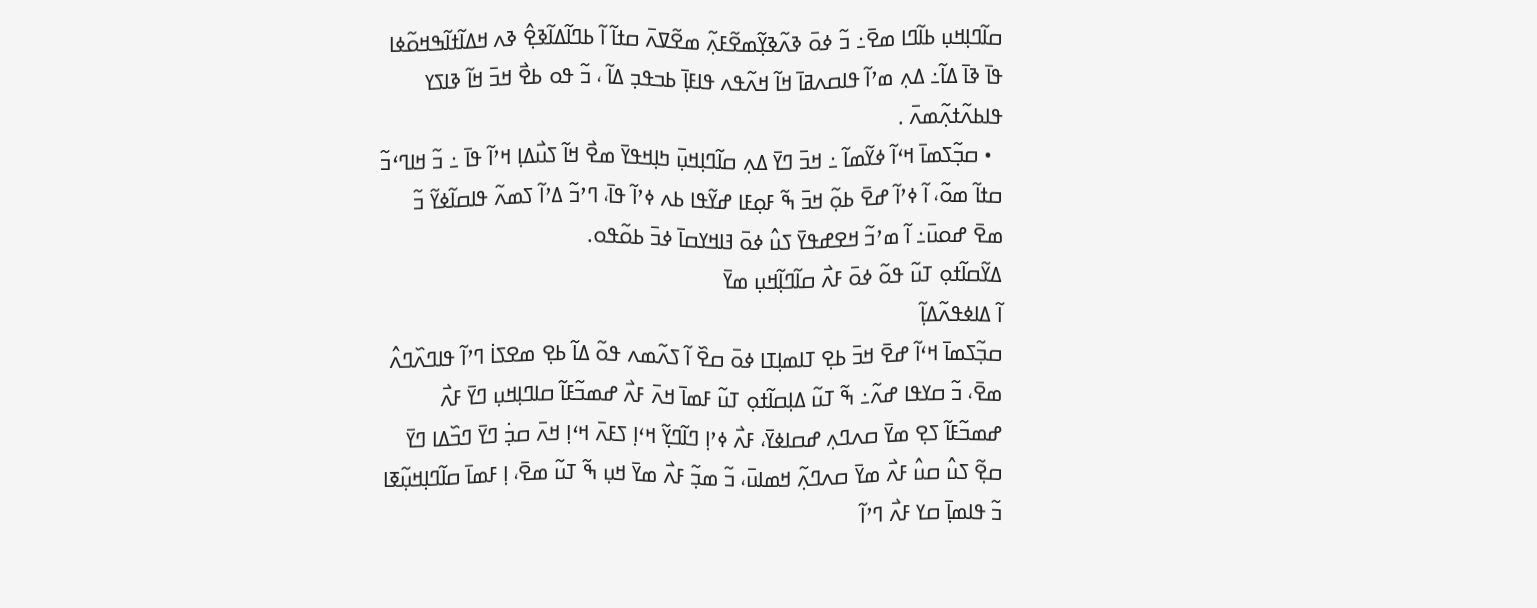ߛߊ߬ߣߊ߲ߞߎ߲ ߕߊ߬ߣߊ ߘߐ߫߸ ߏ߬ ߦߋ߫ ߢߍ߬ߢߌ߲߬ߘߐ߬ߓߍ߲߬ ߘߐ߬ߜߍ߫ ߛߙߊ߬ ߊ߬ ߕߣߊ߬ߡߊ߬ߢߐ߲߮ ߢߍ ߞߡߊ߬ߙߊ߬ߒߞߋ߬ߦߊ ߟߊ߫ ߢߊ߫ ߡߊ߬߸ ߡߍ߲ ߘߴߊ߬ ߟߊߛߍߥߊ߫ ߞߊ߬ ߞߍ߬ߟߍ ߟߊߓߊ߲߫ ߕߏߟߏ߲ ߡߊ߬ ، ߏ߬ ߟߋ ߕߐ߯ ߞߏ߫ ߞߊ߬ ߢߊߖߌ ߟߊߕߍ߬ߙߍ߲߬ߘߍ߫ .
  • ߛߏ߲߬ߖߘߊ߫ ߞߵߊ߬ ߦߌ߬ߘߊ߬ ߸ ߞߏ߫ ߣߌ߫ ߡߍ߲ ߛߊ߬ߣߊ߲ߞߎ߲߫ ߤߊ߲ߞߟߌ߫ ߘߐ߯ ߞߊ߬ ߖߎ߯ߡߊ߲ ߞߴߊ߬ ߟߊ߫ ߸ ߏ߬ ߞߊߣߵߏ߬ ߛߙߊ߬ ߘߋ߬، ߊ߬ ߦߴߊ߬ ߝߐ߫ ߕߋ߲߬ ߞߏ߫ ߒ߬ ߓߋ߲ߓߊ ߝߌ߬ߟߊ ߕߍ ߦߴߊ߬ ߟߊ߫، ߣߴߏ߬ ߡߴߊ߬ ߖߘߍ߬ ߟߊߛߊ߬ߦߌ߬ ߏ߬ ߘߐ߫ ߝߋߎ߫߸ ߊ߬ ߘߴߏ߬ ߞߐߝߟߌ߫ ߖߎ߮ ߦߋ߫ ߔߊߞߌߛߊ߫ ߦߏ߫ ߕߋ߬ߟߋ.
ߡߌ߬ߛߊ߬ߙߋ߲ ߠߎ߬ ߟߋ߬ ߦߋ߫ ߓߍ߯ ߛߊ߬ߣߊ߲߬ߞߎ߲ ߘߌ߫
ߊ߬ ߡߊߦߟߍ߬ߡߊ߲߬
ߛߏ߲߬ߖߘߊ߫ ߞߵߊ߬ ߝߐ߫ ߞߏ߫ ߕߐ߲ ߠߊߘߊ߲ߠߊ ߦߋ߫ ߛߐ߰ ߊ߬ ߖߍ߬ߘߍ ߟߋ߬ ߡߊ߬ ߕߐ߲ ߘߐߖߊ߭ ߣߴߊ߬ ߟߊߣߍ߰ߣߍ߮ ߘߐ߫، ߏ߬ ߛߌߟߊ ߝߍ߬߸ ߒ߬ ߠߎ߬ ߡߊ߲ߛߊ߬ߙߋ߲ ߠߎ߬ ߓߘߊ߫ ߞߍ߫ ߓߍ߯ ߝߘߏ߬ߓߊ߬ ߛߊߣߊ߲ߞߎ߲ ߣߌ߫ ߓߍ߯ ߝߘߏ߬ߓߊ߬ ߖߐ߲ ߘߌ߫ ߛߍߣߍ߲ ߝߛߊߦߌ߫، ߓߍ߯ ߦߴߊ߲ ߣߊ߬ߣߌ߲߬ ߞߵߊ߲ ߖߓߍ߫ ߞߵߊ߲ ߞߍ߫ ߛߏ߲߭ ߣߌ߫ ߣߏ߰ߡߊ ߣߌ߫ ߛߐ߲߬ ߖߎ߮ ߛߎ߮ ߓߍ߯ ߘߌ߫ ߛߍߣߍ߲߬ ߞߘߊߎ߫، ߏ߬ ߘߏ߲߬ ߓߍ߯ ߘߌ߫ ߞߎ߲ ߒ߬ ߠߎ߬ ߘߐ߫، ߊ߲ ߓߘߊ߫ ߛߊ߬ߣߊ߲ߞߎ߲߬ߧߊ ߏ߬ ߟߊߘߊ߲߫ ߛߌ ߓߍ߯ ߣߴߊ߬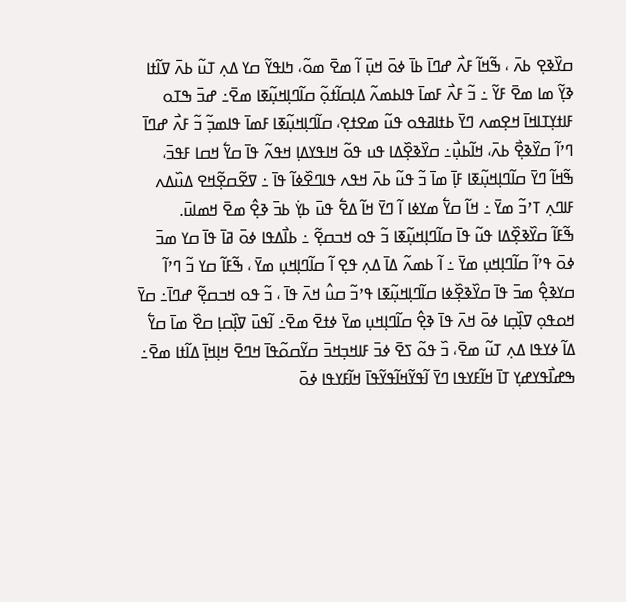ߛߌ߰ߢߐ߲ ߕߍ߫ ، ߒ߬ߞߊ߬ ߓߍ߯ ߝߣߊ߫ ߕߊ߫ ߦߋ߫ ߞߎ߲߫ ߊ߬ ߘߐ߫ ߘߋ߬، ߤߊߟߌ߬ ߛߌ ߡߍ߲ ߠߎ߬ ߕߍ߫ ߜߊ߬ߙߊ ߢߌ߲߬ ߘߊ ߘߐ߫ ߓߌ߬ ߸ ߏ߬ ߓߍ߯ ߓߘߊ߫ ߟߊߕߘߍ߬ ߡߊ߲ߛߊ߬ߙߋ߲߬ ߛߊ߬ߣߊ߲ߞߎ߲߬ߧߊ ߘߐ߫߸ ߝߏ߫ ߒߠߋ ߓߊߙߌ߲ߠߊߞߊ߫ ߞߐ߲ߘߍ ߣߌ߫ ߕߙߊߥߟߋ ߟߎ߬ ߘߐߙߐ߲، ߛߊ߬ߣߊ߲ߞߎ߲߬ߧߊ ߓߘߊ߫ ߟߊߘߏ߲߬ ߏ߬ ߓߍ߯ ߝߣߊ߫ ߣߴߊ߬ ߛߌ߰ߢߐ߲߯ ߕߍ߫، ߞߊ߬ߕߎ߲߯߸ ߛߌ߰ߢߐ߲߰ߡߊ ߟߎ ߟߋ߬ ߞߊߟߌߡߊ߲ ߞߟߍ߬ ߟߊ߫ ߛߌ߱ ߞߛߊ ߓߟߏ߫، ߒ߬ߞߊ߬ ߣߌ߫ ߛߊ߬ߣߊ߲ߞߎ߲߬ߧߊ ߓߊ߲߫ ߘߊ߫ ߏ߬ ߟߎ߬ ߕߍ߫ ߞߟߍ ߟߊߣߐ߰ߦߊ߬ ߟߊ߫ ߸ ߜߐ߬ߛߐ߲߬ߞߐ ߡߎ߰ߡߍ ߓߊߣߍ߲ ߠߴߏ߬ ߘߌ߫ ߸ ߞߊ߬ ߛߌ߱ ߘߌߦߊ ߊ߬ ߣߌ߫ ߞߊ߬ ߡߐ߱ ߟߎ߫ ߕߌ߲߭ ߕߏ߫ ߢߐ߲߮ ߘߐ߫ ߞߘߊߎ߫.
ߒ߬ߓߊ߬ ߛߌ߰ߢߐ߲߰ߡߊ ߟߎ߬ ߟߊ߫ ߛߊ߬ߣߊ߲ߞߎ߲߬ߧߊ ߏ߬ ߟߋ ߞߏߛߐ߲߬ ߸ ߕߊ߯ߡߟߊ ߦߋ߫ ߥߊ߫ ߟߊ߫ ߛߌ ߘߏ߫ ߦߋ߫ ߟߴߊ߬ ߛߊ߬ߣߊ߲ߞߎ߲ ߘߌ߫ ߸ ߊ߬ ߕߘߍ߬ ߡߊ߫ ߡߍ߲ ߟߐ߲ ߊ߬ ߛߊ߬ߣߊ߲ߞߎ߲ ߘߌ߫ ، ߒ߬ߓߊ߬ ߛߌ ߏ߬ ߣߴߊ߬ ߛߌߢߐ߲߮ ߘߏ߫ ߟߊ߫ ߛߌ߰ߢߐ߲߰ߦߊ ߛߊ߬ߣߊ߲ߞߎ߲߬ߧߊ ߟߴߏ߬ ߛߎ߮ ߞߍ߫ ߟߊ߫ ، ߏ߬ ߟߋ ߞߏߛߐ߲߬ ߝߣߊ߫߸ ߛߌ߫ ߞߋߟߋ߲ ߜߊ߲߰ߛ߲ߊ ߦߋ߫ ߞߍ߫ ߟߊ߫ ߢߐ߲߮ ߛߊ߬ߣߊ߲ߞߎ߲ ߘߌ߫ ߦߙߐ߫ ߘߐ߫߸ ߊ߬ߟߎ߫ ߜߊ߲߰ߛߊ߲ ߛߐ߰ ߘߊ߫ ߛߌ߱ ߡߊ߬ ߦߌߟߊ ߡߍ߲ ߠߎ߬ ߘߐ߫، ߏ߰ ߟߋ߬ ߖߐ߫ ߦߏ߫ ߓߊߞߏ߲ߞߏ߫ ߛߌ߬ߛߋ߬ߟߊ߫ ߞߣߐ߫ ߞߊ߲ߞߊ߲߫ ߡߊ߬ߙߊ ߘߐ߫߸ ߒߝߊ߯ߟߌߝߌ߲ ߠߊ߫ ߞߊ߬ߓߌߟߊ ߣߌ߫ ߊ߬ߟߌ߬ߞߊ߬ߟߌ߬ߟߊ߫ ߞߊ߬ߓߌߟߊ ߦߋ߫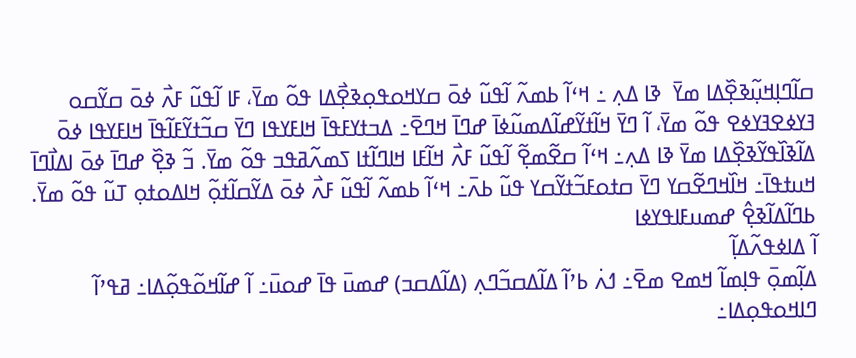ߛߊ߬ߣߊ߲ߞߎ߲߬ߢߐ߲߰ߡߊ ߘߌ߫  ߢߊ ߡߍ߲ ߸ ߞߵߊ߬ ߕߘߍ߬ ߊ߬ߟߎ߬ ߦߋ߫ ߛߌߞߋߟߋ߲ߢߐ߲߯ߡߊ ߟߋ߬ ߘߌ߫، ߓߊ ߊ߬ߟߎ߬ ߓߍ߯ ߦߋ߫ ߛߌ߬ߛߋ ߔߌߦߐߔߌߦߐ ߟߋ߬ ߘߌ߫، ߊ߬ ߣߌ߫ ߞߊ߬ߙߌ߬ߝߊ߬ߡߘߎ߬ߦߊ߫ ߝߣߊ߫ ߞߣߐ߫߸ ߡߏߙߌߓߟߊ߫ ߞߊߓߌߟߊ ߣߌ߫ ߛߏ߬ߙߌ߬ߓߊ߬ߟߊ߫ ߞߊߓߌߟߊ ߦߋ߫ ߡߊ߬ߢߊ߰ߟߌ߬ߢߐ߲߰ߡߊ ߘߌ߫ ߢߊ ߡߍ߲߸ ߞߵߊ߬ ߛߐ߬ߘߐ߲߬ ߊ߬ߟߎ߬ ߓߍ߯ ߞߊ߬ߓߊ ߞߊߣߊ߬ߙߊ ߖߘߍ߬ߥߟߏ ߟߋ߬ ߘߌ߫. ߏ߬ ߢߐ߲߰ ߝߣߊ߫ ߦߋ߫ ߊߡߊ߯ߣߊ߫ ߞߎߙߟߊ߫߸ ߞߊ߰ߞߣߐ߬ߛߌ ߣߌ߫ ߛߙߋߓߏ߬ߙߌ߬ߛߌ ߟߎ߬ ߕߍ߫߸ ߞߵߊ߬ ߕߘߍ߬ ߊ߬ߟߎ߬ ߓߍ߯ ߦߋ߫ ߡߌ߬ߛߊ߬ߙߋ߲߬ ߞߊߡߋߙߋ߲ ߠߎ߬ ߟߋ߬ ߘߌ߫.
ߕߣߊ߬ߡߊ߬ߢߐ߲߮ ߝߘߎߓߊߟߌߦߊ
ߊ߬ ߡߊߦߟߍ߬ߡߊ߲߬
ߡߊ߲߬ߘߋ߲߫ ߟߊ߲ߘߊ߬ ߞߘߐ ߘߐ߫߸ ߗߍ߭ ߕߴߊ߬ ߡߊ߬ߡߛߏ߬ߣߍ߲ (ߡߊ߬ߡߛߏ) ߝߘߎ߫ ߟߊ߫ ߝߋߎ߫߸ ߊ߬ ߝߊ߬ߞߋ߬ߟߋ߲߬ߡߊ߸ ߥߟߴߊ߬ ߣߊߞߋߟߋ߲ߡߊ߸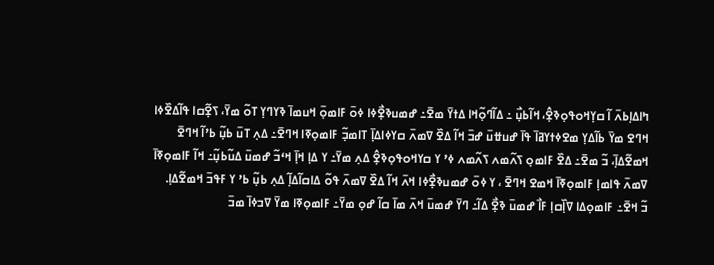ߤߊߡߊ߲ߕߍ߫ ߊ߬ ߛߌ߲ߞߋߟߋ߲ߢߐ߲߮، ߞߊ߬ߕߎ߲߯ ߸ ߡߊ߬ߣߋ߲߬ߞߊ ߡߙߌ߫ ߘߐ߫߸ ߝߘߎߢߐ߲߯ߦߊ ߦߋ߫ ߓߊߘߋ߲߫ ߞߎߘߊ߫ ߢߌߣߌ߲ ߠߋ߬ ߘߌ߫، ߖߐ߲߬ߛߊ ߟߊ߬ߡߐ߰ߦߊ ߞߣߐ ߘߌ߫ ߕߊ߬ߡߌ߲ ߘߐߦߙߌߥߊ߫ ߟߊ߫ ߝߎߚߎ߫ ߝߏ߫ ߞߊ߬ ߡߐ߰ ߜߘߍ߫ ߛߌߦߊߡߊ߲߫ ߠߊߘߏ߲߬ ߓߊߘߋ߲ߧߊ ߞߣߐ߫߸ ߡߍ߲ ߠߎ߫ ߕߎ߲߬ ߕߴߊ߬ ߞߣߐ߫ ߞߘߐ߬ߡߊ߲߫، ߏ߬ ߘߐ߫߸ ߡߐ߰ ߓߊߘߋ߲ ߖߍ߬ߘߍ ߖߍ߬ߘߍ ߦߴ ߌ ߛߌߞߋߟߋ߲ߢߐ߲߮ ߡߍ߲ ߘߌ߫߸ ߌ ߡߊ߲ ߞߊ߲߫ ߞߵߏ߬ ߝߘߎ߫ ߡߎ߬ߕߎ߲߬߸ ߞߊ߬ ߓߊߘߋ߲ߧߊ߫ ߜߘߍ߫ ߟߊߘߊ߲ ߓߊߘߋ߲ߧߊ߫ ߞߘߐ ߞߣߐ߫ ، ߌ ߦߋ߫ ߝߘߎߢߐ߲߯ߦߊ ߞߍ߫ ߞߊ߬ ߡߐ߰ ߜߘߍ߫ ߟߋ߬ ߡߊߛߊ߬ߡߊ߲߬ ߡߍ߲ ߕߎ߲߬ ߕߴ ߌ ߓߟߏ߫ ߞߘߐ߬ߡߊ߲.
ߏ߬ ߞߐ߫߸ ߓߊߘߋ߲ߡߊ ߜߊ߲߰ߛߊ߲ ߓߊ߯ ߝߘߎ߫ ߢߐ߲߯ ߡߊ߬߸ ߣߌ߫ ߝߘߎ߫ ߞߍ߫ ߘߊ߫ ߛߊ߬ ߝߋ߲ ߘߌ߫߸ ߓߊߘߋ߲ߧߊ ߘߌ߫ ߜߏߦߊ߫ ߘߏ߫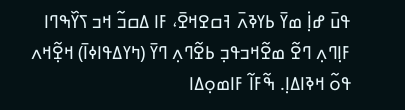ߟߎ߫ ߝߊ߲߭ ߘߌ߫ ߕߌߢߍ߫ ߔߛߐߞߐ߫، ߓߊ ߡߛߏ߬ ߞߏ ߖߌ߰ߒߣߊ  ߓߊ߲ߣߍ߲ ߣߐ߬ ߘߐ߬ߞߏߟߏ߲ ߕߐ߬ߣߍ߲ ߣߌ߫ (ߤߌߡߟߊߦߊ߫) ߞߐ߲߬ߞߍ ߟߋ߬ ߞߢߊߡߊ߲. ߒ߬ߓߊ߬ ߓߊߘߋ߲ߡߊ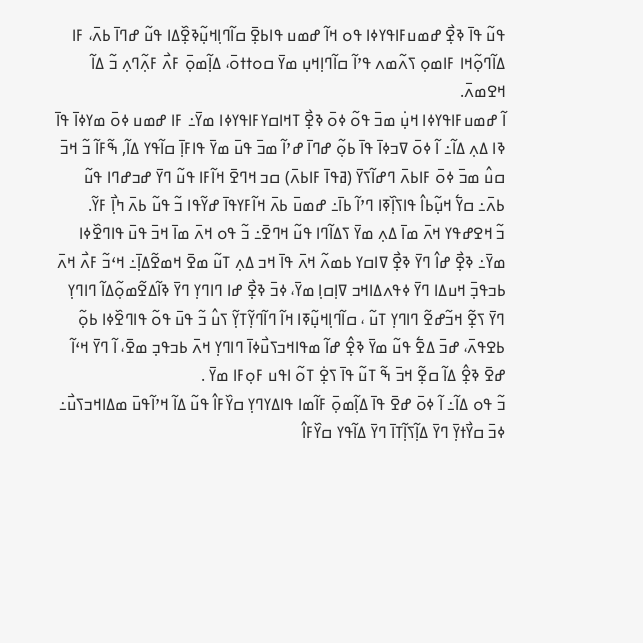ߟߎ߬ ߟߊ߫ ߢߐ߲߯ ߝߘߎߓߊߟߌߦߊ ߟߋ ߞߊ߬ ߝߘߎ ߟߊߕߐ߲߫ ߛߊ߬ߣߊ߲ߞߎ߲߬ߢߐ߲߰ߡߊ ߟߎ߬ ߝߣߊ߫ ߕߍ߫، ߓߊ ߡߊ߬ߣߋ߲߬ߞߊ ߓߊߘߋ߲ ߖߍ߬ߘߍ ߟߴߊ߬ ߛߊ߬ߣߊ߲ߞߎ߲ ߘߌ߫ ߛߋߙߙߋ߫، ߡߊ߲߬ߘߋ߲߫ ߓߍ߯ ߓߍ߲߬ߣߍ߲ ߏ߬ ߡߊ߬ ߞߐߘߍ߫.
ߊ߬ ߝߘߎߓߊߟߌߦߊ ߞߎ߲߭ ߘߏ߫ ߟߋ߬ ߦߋ߫ ߢߐ߲߯ ߠߞߊߛߌߓߊߟߌߦߊ ߘߌ߫߸ ߓߊ ߝߘߎ ߦߋ߫ ߘߌߦߊ߫ ߟߊ߫ ߢߊ ߡߍ߲ ߡߊ߬߸ ߊ߬ ߦߋ߫ ߜߏߦߊ߫ ߟߊ߫ ߕߋ߲߬ ߝߣߊ߫ ߝߴߊ߬ ߘߏ߫ ߟߎ߫ ߘߌ߫ ߟߊߓߊ߲߫ ߛߊ߬ߟߌ ߡߊ߬, ߒ߬ߓߊ߬ ߏ߬ ߞߏ߫ ߛߎ߮ ߘߏ߫ ߦߋ߫ ߓߊߕߍ߫ ߣߝߊ߬ߖߌ߫ (ߥߟߊ߫ ߓߊߕߍ߫) ߛߏ ߞߣߐ߫ ߞߊ߬ߓߊ ߟߎ߬ ߣߌ߫ ߝߏߝߣߊ ߟߎ߬ ߕߍ߫߸ ߛߌ߱ ߞߎ߲߬ߕߊ߮ ߟߊߖߊ߲߰ߧߊ ߣߴߊ߬ ߕߊ߫߸ ߝߘߎ߫ ߕߍ߫ ߞߊ߬ߓߌߟߊ߫ ߝߌ߬ߟߊ ߏ߬ ߟߎ߬ ߕߍ߫ ߤߊ߲߯ ߓߌ߬.
ߏ߬ ߞߐߝߟߌ ߞߍ߫ ߘߊ߫ ߡߍ߲ ߘߌ߫ ߖߡߊ߬ߣߊ ߟߎ߬ ߞߣߐ߫߸ ߏ߬ ߟߋ ߞߍ߫ ߘߊ߫ ߞߏ߫ ߟߎ߫ ߟߊߣߐ߰ߦߊ ߘߌ߫߸ ߢߐ߲߯ ߝߊ߮ ߣߌ߫ ߢߐ߲߯ ߜߊߛߌ ߕߘߍ߬ ߞߍ߫ ߟߊ߫ ߞߏ ߡߍ߲ ߠߎ߬ ߘߐ߫ ߞߘߐ߬ߡߊ߲߫߸ ߞߵߏ߬ ߓߍ߯ ߞߍ߫ ߕߏߟߏ߲߫ ߞߎߡߊ ߣߌ߫ ߦߟߍߡߊߞߏ ߜߊ߲ߛߊ߲ ߘߌ߫، ߦߏ߫ ߢߐ߲߯ ߝߊ ߣߊߣߌ߲ ߣߌ߫ ߢߊ߬ߡߐ߬ߘߋ߲߬ߡߊ߬ ߣߊߣߌ߲ ߣߌ߫ ߖߐ߲߬ ߞߏ߬ߝߐ߬ ߣߊߣߌ߲ ߠߎ߬ ، ߛߊ߬ߣߊ߲ߞߎ߲߬ߧߊ ߞߊ߬ ߣߊ߬ߣߌ߲߬ߠߌ߲߬ ߖߎ߮ ߏ߬ ߟߎ߫ ߟߋ߬ ߟߊߣߐ߰ߦߊ ߕߋ߲߬ ߕߐߟߍ߫، ߝߏ߫ ߡߐ߱ ߟߎ߬ ߘߌ߫ ߢߐ߲߮ ߝߊ߬ ߘߟߊߞߏߖߎ߯ߦߊ߫ ߣߊߣߌ߲ ߞߍ߫ ߕߏߟߏ߲ ߘߐ߫، ߊ߬ ߣߌ߫ ߞߵߊ߬ ߝߐ߫ ߢߐ߲߮ ߡߊ߬ ߛߐ߲߬ ߞߏ߫ ߒ߬ ߠߎ߬ ߟߊ߫ ߖߐ߲߭ ߠߋ߬ ߊߟߎ ߓߋ߲ߓߊ ߘߌ߫ .
ߏ߬ ߟߋ ߡߊ߬߸ ߊ߬ ߦߋ߫ ߝߐ߫ ߟߊ߫ ߡߊ߲߬ߘߋ߲߫ ߓߊ߬ߘߊ ߟߊߡߌߣߌ߲ ߛߌ߰ߓߊ߮ ߟߎ߬ ߡߊ߬ ߞߴߊ߬ߟߎ߫ ߘߡߊߞߏߖߎ߯߸ ߦߏ߫ ߛߌ߯ߙߌ߲߫ ߣߌ߫ ߡߊ߲߬ߖߊ߲߬ߠߊ߫ ߣߌ߫ ߡߊ߬ߟߌ ߛߌ߰ߓߊ߮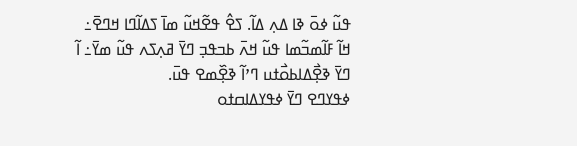ߟߎ߬ ߦߋ߫ ߢߊ ߡߍ߲ ߡߊ߬. ߖߐ߮ ߟߐ߬ߞߎ߬ ߘߊ߫ ߖߡߊ߬ߣߊ ߞߣߐ߫߸ ߞߊ߬ ߓߊ߬ߘߏ߬ߘߊ ߟߎ߬ ߞߍ߫ ߕߏߟߏ߲ ߣߌ߫ ߥߍ߲ߖߍ ߟߎ߬ ߘߌ߫߸ ߊ߬ ߣߌ߫ ߢߐ߲߯ߡߊߕߋ߯ߙߎ ߣߴߊ߬ ߢߐ߲߰ߘߐ ߟߎ߫.
ߦߟߌߣߐ ߣߌ߫ ߦߟߌߡߊߛߙߋ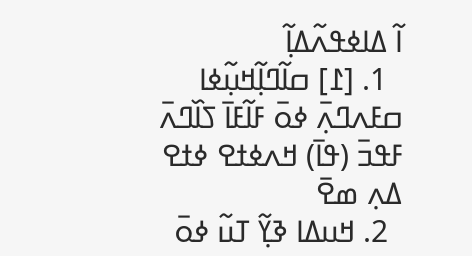ߊ߬ ߡߊߦߟߍ߬ߡߊ߲߬
  1. [߁] ߛߊ߬ߣߊ߲߬ߞߎ߲߬ߦߊ ߛߓߍߣߍ߲߫ ߦߋ߫ ߓߊ߬ߓߊ߫ ߖߊ߰ߣߍ߫ ߓߟߏ߫ (ߟߊ߫) ߞߍߦߙߐ ߦߙߐ ߡߍ߲ ߘߐ߫
  2. ߞߎߡߊ ߢߌ߲߬ ߠߎ߬ ߦߋ߫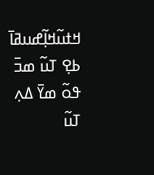ߞߙߎ߬ߞߊ߲߬ߝߎߥߊ߫ ߕߐ߲ ߠߎ߬ ߘߏ߫ ߟߋ߬ ߘߌ߫ ߡߍ߲ ߠߎ߬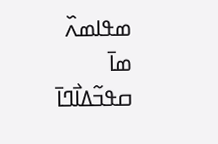ߘߟߊߘߍ߰ ߘߊ߫ ߛߟߏ߬ߡߊ߯ߣߊ߫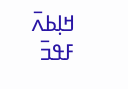ߞߊ߲ߕߍ߫ ߓߟߏ߫